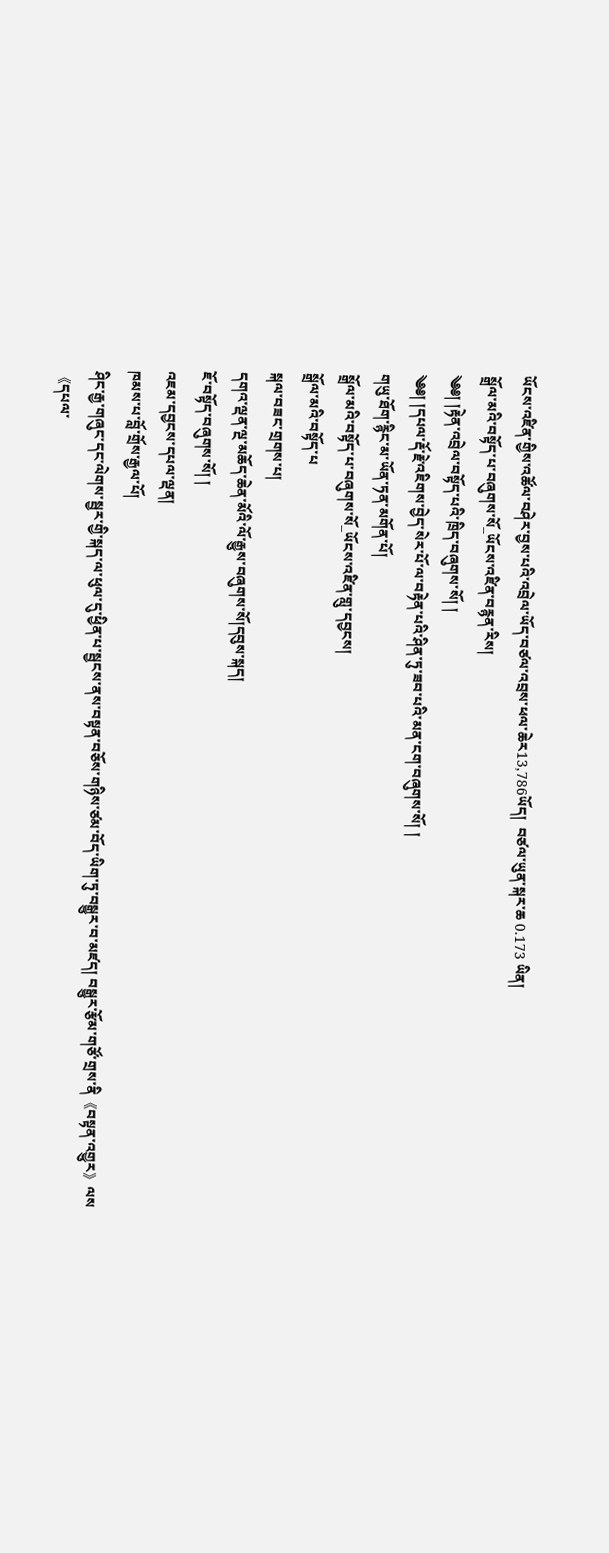ཡོངས་འཛིན་གྱིས་འཚོལ་བཤེར་བྱས་པའི་འབྲེལ་ཡོད་བཙལ་འབྲས་ཕལ་ཆེར13,786ཡོད།  བཙལ་ཡུན་སྐར་ཆ 0.173 ཡིན།
སྒྲོལ་མའི་བསྟོད་པ་བཞུགས་སོ_ཡོངས་འཛིན་བརྙན་རིས།
༄༅། །རྟེན་འབྲེལ་བསྟོད་པའི་ཁྲིད་བཞུགས་སོ། །
༄༅། །དཔལ་རྡོ་རྗེ་འཇིགས་བྱེད་སེར་པོ་ལ་བརྟེན་པའི་ཤིན་ཏུ་ཟབ་པའི་མན་ངག་བཞུགས་སོ། །
གཡུ་ཐོག་རྙིང་མ་ཡོན་ཏན་མགོན་པོ།
སྒྲོལ་མའི་བསྟོད་པ་བཞུགས་སོ_ཡོངས་འཛིན་གླུ་དབྱངས།
སྒྲོལ་མའི་བསྟོད་པ
སྐལ་བཟང་གྲགས་པ།
དགའ་ལྡན་ལྔ་མཆོད་ཆེན་མོའི་ལོ་རྒྱུས་བཞུགས་སོ།དབུས་སྐད།
ཇོ་བསྟོད་བཞུགས་སོ། །
འཇམ་དབྱངས་དཔལ་ལྡན།
ཁམས་པ་བློ་གྲོས་རྒྱལ་པོ།
ཤིང་རྒྱ་གཞུང་དང་ལེགས་སྦྱར་གྱི་སྐད་ལ་ཕུལ་དུ་ཕྱིན་པ་སྦྱངས་ནས་བསྟན་བཅོས་གཉིས་ཙམ་བོད་ཡིག་ཏུ་བསྒྱུར་བ་མཛད། བསྒྱུར་རྩོམ་གཙོ་གྲས་ནི《བསྟན་འགྱུར》ལས《དཔལ་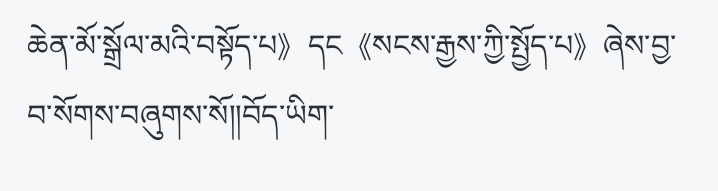ཆེན་མོ་སྒྲོལ་མའི་བསྟོད་པ》དང《སངས་རྒྱས་ཀྱི་སྤྱོད་པ》ཞེས་བྱ་བ་སོགས་བཞུགས་སོ།།བོད་ཡིག་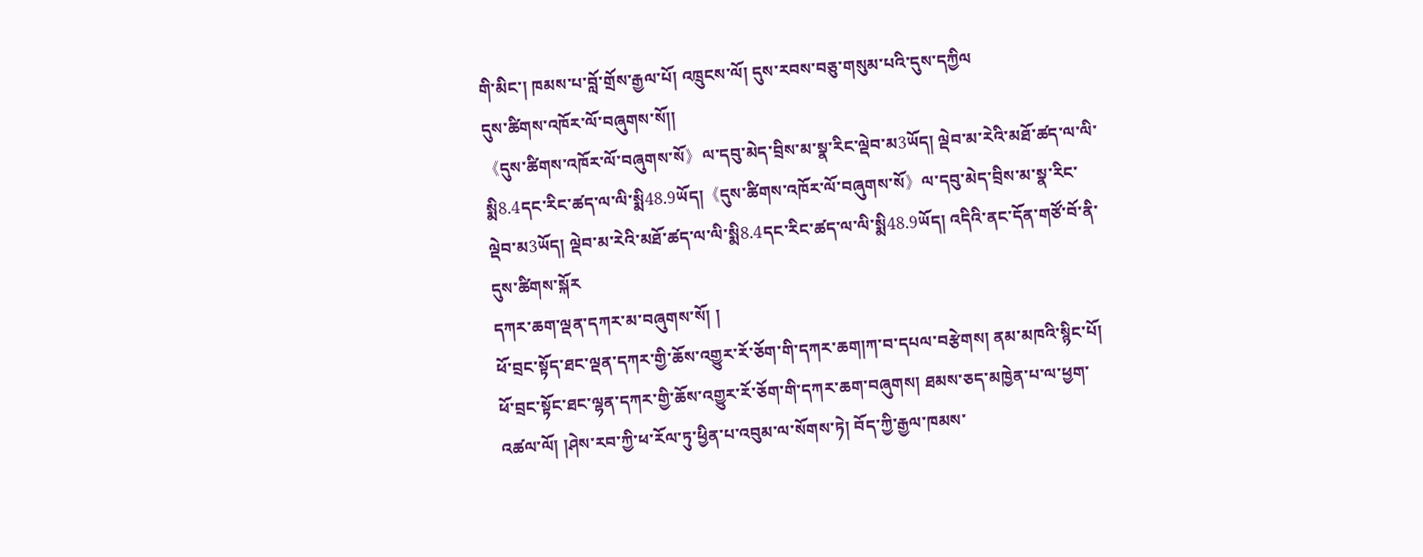གི་མིང་། ཁམས་པ་བློ་གྲོས་རྒྱལ་པོ། འཁྲུངས་ལོ། དུས་རབས་བཅུ་གསུམ་པའི་དུས་དཀྱིལ
དུས་ཚིགས་འཁོར་ལོ་བཞུགས་སོ།།
《དུས་ཚིགས་འཁོར་ལོ་བཞུགས་སོ》ལ་དབུ་མེད་བྲིས་མ་སྣ་རིང་ལྡེབ་མ3ཡོད། ལྡེབ་མ་རེའི་མཐོ་ཚད་ལ་ལི་སྨི8.4དང་རིང་ཚད་ལ་ལི་སྨི48.9ཡོད།《དུས་ཚིགས་འཁོར་ལོ་བཞུགས་སོ》ལ་དབུ་མེད་བྲིས་མ་སྣ་རིང་ལྡེབ་མ3ཡོད། ལྡེབ་མ་རེའི་མཐོ་ཚད་ལ་ལི་སྨི8.4དང་རིང་ཚད་ལ་ལི་སྨི48.9ཡོད། འདིའི་ནང་དོན་གཙོ་བོ་ནི་དུས་ཚིགས་སྐོར
དཀར་ཆག་ལྡན་དཀར་མ་བཞུགས་སོ། །
ཕོ་བྲང་སྟོད་ཐང་ལྡན་དཀར་གྱི་ཆོས་འགྱུར་རོ་ཅོག་གི་དཀར་ཆག།ཀ་བ་དཔལ་བརྩེགས། ནམ་མཁའི་སྙིང་པོ། ཕོ་བྲང་སྟོང་ཐང་ལྷན་དཀར་གྱི་ཆོས་འགྱུར་རོ་ཅོག་གི་དཀར་ཆག་བཞུགས། ཐམས་ཅད་མཁྱེན་པ་ལ་ཕྱག་འཚལ་ལོ། །ཤེས་རབ་ཀྱི་ཕ་རོལ་ཏུ་ཕྱིན་པ་འབུམ་ལ་སོགས་ཏེ། བོད་ཀྱི་རྒྱལ་ཁམས་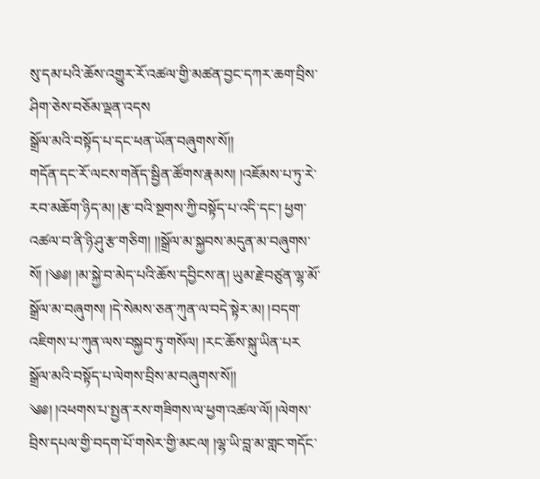སུ་དམ་པའི་ཆོས་འགྱུར་རོ་འཚལ་གྱི་མཚན་བྱང་དཀར་ཆག་བྲིས་ཤིག་ཅེས་བཅོམ་ལྡན་འདས
སྒྲོལ་མའི་བསྟོད་པ་དང་ཕན་ཡོན་བཞུགས་སོ།།
གདོན་དང་རོ་ལངས་གནོད་སྦྱིན་ཚོགས་རྣམས། །འཇོམས་པ་ཏུ་རེ་རབ་མཆོག་ཉིད་མ། །རྩ་བའི་སྔགས་ཀྱི་བསྟོད་པ་འདི་དང་། ཕྱག་འཚལ་བ་ནི་ཉི་ཤུ་རྩ་གཅིག། །།སྒྲོལ་མ་སྐྱབས་མདུན་མ་བཞུགས་སོ། །༄༅། །མ་སྐྱེ་བ་མེད་པའི་ཆོས་དབྱིངས་ན། ཡུམ་རྗེ་བཙུན་ལྷ་མོ་སྒྲོལ་མ་བཞུགས། །དེ་སེམས་ཅན་ཀུན་ལ་བདེ་སྟེར་མ། །བདག་འཇིགས་པ་ཀུན་ལས་བསྐྱབ་ཏུ་གསོལ། །རང་ཆོས་སྐུ་ཡིན་པར
སྒྲོལ་མའི་བསྟོད་པ་ལེགས་བྲིས་མ་བཞུགས་སོ།།
༄༅། །འཕགས་པ་སྤྱན་རས་གཟིགས་ལ་ཕྱག་འཚལ་ལོ། །ལེགས་བྲིས་དཔལ་གྱི་བདག་པོ་གསེར་གྱི་མངལ། །ལྷ་ཡི་བླ་མ་གླང་གདོང་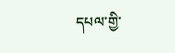དཔལ་གྱི་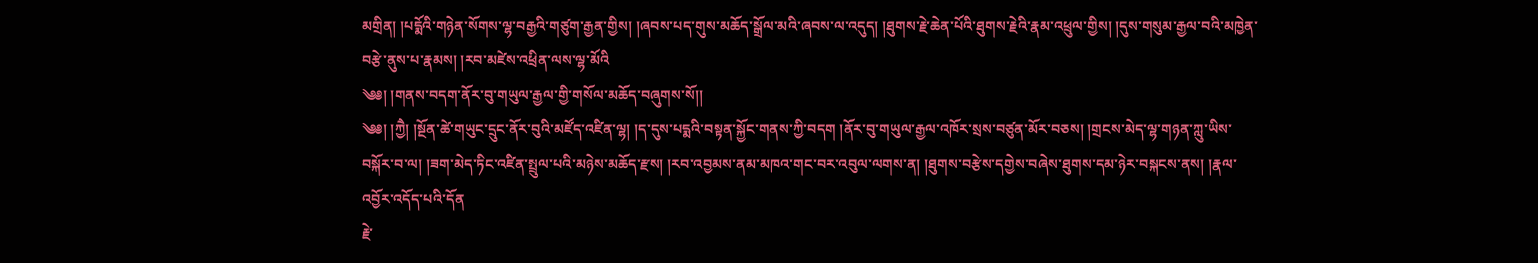མགྲིན། །པདྨོའི་གཉེན་སོགས་ལྷ་བརྒྱའི་གཙུག་རྒྱན་གྱིས། །ཞབས་པད་གུས་མཆོད་སྒྲོལ་མའི་ཞབས་ལ་འདུད། །ཐུགས་རྗེ་ཆེན་པོའི་ཐུགས་རྗེའི་རྣམ་འཕྲུལ་གྱིས། །དུས་གསུམ་རྒྱལ་བའི་མཁྱེན་བརྩེ་ནུས་པ་རྣམས། །རབ་མཛེས་འཕྲིན་ལས་ལྷ་མོའི
༄༅། །གནས་བདག་ནོར་བུ་གཡུལ་རྒྱལ་གྱི་གསོལ་མཆོད་བཞུགས་སོ།།
༄༅། །ཀྱཻ། །སྔོན་ཚེ་གཡུང་དྲུང་ནོར་བུའི་མཛོད་འཛིན་ལྷ། །ད་དུས་པདྨའི་བསྟན་སྐྱོང་གནས་ཀྱི་བདག །ནོར་བུ་གཡུལ་རྒྱལ་འཁོར་སྲས་བཙུན་མོར་བཅས། །གྲངས་མེད་ལྷ་གཉན་ཀླུ་ཡིས་བསྐོར་བ་ལ། །ཟག་མེད་ཏིང་འཛིན་སྤྲུལ་པའི་མཉེས་མཆོད་རྫས། །རབ་འབྱམས་ནམ་མཁའ་གང་བར་འབུལ་ལགས་ན། །ཐུགས་བརྩེས་དགྱེས་བཞེས་ཐུགས་དམ་ཉེར་བསྐངས་ནས། །རྣལ་འབྱོར་འདོད་པའི་དོན
རྗེ་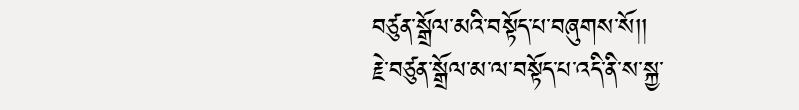བཙུན་སྒྲོལ་མའི་བསྟོད་པ་བཞུགས་སོ།།
རྗེ་བཙུན་སྒྲོལ་མ་ལ་བསྟོད་པ་འདི་ནི་ས་སྐྱ་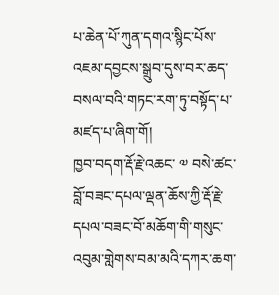པ་ཆེན་པོ་ཀུན་དགའ་སྙིང་པོས་འཇམ་དབྱངས་སྒྲུབ་དུས་བར་ཆད་བསལ་བའི་གཏང་རག་ཏུ་བསྟོད་པ་མཛད་པ་ཞིག་གོ།
ཁྱབ་བདག་རྡོ་རྗེ་འཆང་ ༧ བསེ་ཚང་བློ་བཟང་དཔལ་ལྡན་ཆོས་ཀྱི་རྡོ་རྗེ་དཔལ་བཟང་བོ་མཆོག་གི་གསུང་འབུམ་གླེགས་བམ་མའི་དཀར་ཆག་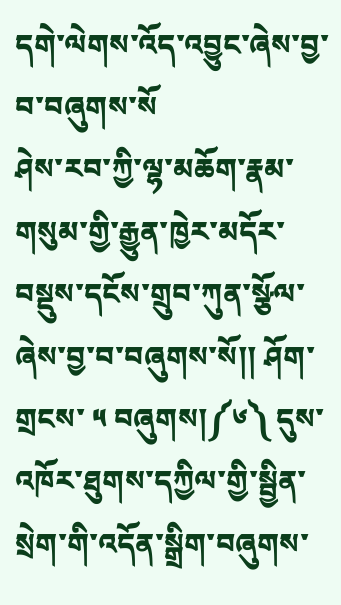དགེ་ལེགས་འོད་འབྱུང་ཞེས་བྱ་བ་བཞུགས་སོ
ཤེས་རབ་ཀྱི་ལྷ་མཆོག་རྣམ་གསུམ་གྱི་རྒྱུན་ཁྱེར་མདོར་བསྡུས་དངོས་གྲུབ་ཀུན་སྩོལ་ཞེས་བྱ་བ་བཞུགས་སོ།། ཤོག་གྲངས་ ༥ བཞུགས།༼༦༽ དུས་འཁོར་ཐུགས་དཀྱིལ་གྱི་སྦྱིན་སྲེག་གི་འདོན་སྒྲིག་བཞུགས་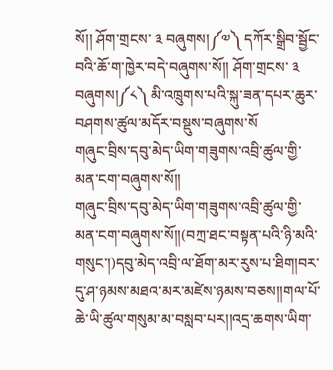སོ།། ཤོག་གྲངས་ ༣ བཞུགས།༼༧༽ དཀོར་སྒྲིབ་སྦྱོང་བའི་ཆོ་ག་ཁྱེར་བདེ་བཞུགས་སོ།། ཤོག་གྲངས་ ༣ བཞུགས།༼༨༽ མི་འཁྲུགས་པའི་སྐུ་ཟན་དཔར་ཆུར་བཤགས་ཚུལ་མདོར་བསྡུས་བཞུགས་སོ
གཞུང་བྲིས་དབུ་མེད་ཡིག་གཟུགས་འབྲི་ཚུལ་གྱི་མན་ངག་བཞུགས་སོ།།
གཞུང་བྲིས་དབུ་མེད་ཡིག་གཟུགས་འབྲི་ཚུལ་གྱི་མན་ངག་བཞུགས་སོ།།(བཀྲ་ཐང་བསྟན་པའི་ཉི་མའི་གསུང་།)དབུ་མེད་འབྲི་ལ་ཐོག་མར་རུས་པ་ཐིག།བར་དུ་ཤ་ཉམས་མཐའ་མར་མཛེས་ཉམས་བཅས།།གལ་པོ་ཆེ་ཡི་ཚུལ་གསུམ་མ་བསླབ་པར།།འདྲ་ཆགས་ཡིག་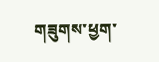གཟུགས་ཕྱག་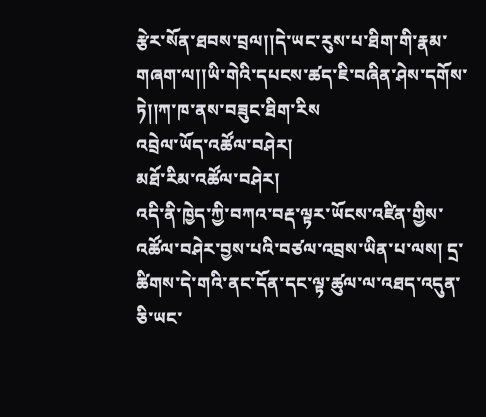རྩེར་སོན་ཐབས་བྲལ།།དེ་ཡང་རུས་པ་ཐིག་གི་རྣམ་གཞག་ལ།།ཡི་གེའི་དཔངས་ཚད་ཇི་བཞིན་ཤེས་དགོས་ཏེ།།ཀ་ཁ་ནས་བཟུང་ཐིག་རིས
འབྲེལ་ཡོད་འཚོལ་བཤེར།
མཐོ་རིམ་འཚོལ་བཤེར།
འདི་ནི་ཁྱེད་ཀྱི་བཀའ་བརྡ་ལྟར་ཡོངས་འཛིན་གྱིས་འཚོལ་བཤེར་བྱས་པའི་བཙལ་འབྲས་ཡིན་པ་ལས། དྲ་ཚིགས་དེ་གའི་ནང་དོན་དང་ལྟ་ཚུལ་ལ་འཐད་འདུན་ཅི་ཡང་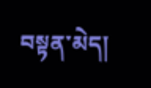བསྟན་མེད།